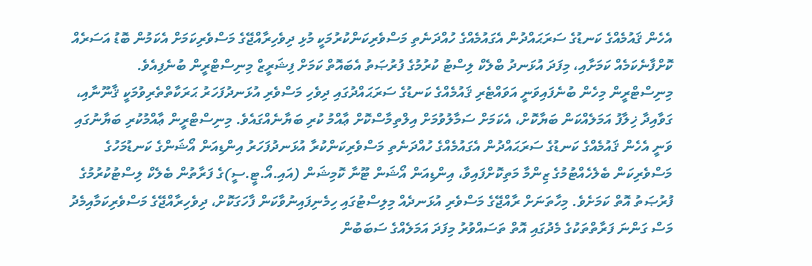އެހެން ޤައުމެއްގެ ކަނޑުގެ ސަރަޙައްދުން އެގައުމެއްގެ ހުއްދަނެތި މަސްވެރިކަންކުރުމަކީ މުޅި ދިވެހިރާއްޖޭގެ މަސްވެރިކަމަށް އެކަމުން ބޮޑު އަސަރެއް ކޮށްފާނެކަމެއް ކަމަށާއި، މިފަދަ އުޅަނދު ބްލެކް ލިސްޓު ކުރުމުގެ ފުރުޞަތު އެބައޮތް ކަމަށް ފިޝަރީޒް މިނިސްޓްރީން ބުނެފިއެވެ.
މިނިސްޓްރީން މިހެން ބުނެފައިވަނީ އަވައްޓެރި ޤައުމެއްގެ ކަނޑުގެ ސަރަޙައްދުގައި ދިވެހި މަސްވެރި އުޅަނދުފަހަރު ޙަރަކާތްތެރިވުމަކީ ޤާނޫނާއި، ގަވާއިދާ ޚިލާފު އަމަލެއްކަން ބަޔާކޮށް، އެކަމަށް ސަމާލުވުމަށް އިލްތިމާސްކޮށް ޢާއްމު ކުރި ބަޔާނެއްގައެވެ. މިނިސްޓްރީން ޢާއްމުކުރި ބަޔާނުގައި ވަނީ އެހެން ޤައުމެއްގެ ކަނޑުގެ ސަރަޙައްދުން އެގައުމެއްގެ ހުއްދަނެތި މަސްވެރިކަންކުރާ އުޅަނދުފަހަރު އިންޑިއަން އޯޝަންގެ ކަނޑުމަހުގެ މަސްވެރިކަން ބެލެހެއްޓުމުގެ ޒިންމާ މަތިކޮށްފައިވާ، އިންޑިއަން އޯޝަން ޓޫނާ ކޮމިޝަން (އައި.އޯ.ޓީ.ސީ)ގެ ފަރާތުން ބެލެކް ލިސްޓުކުރުމުގެ ފުރުޞަތު އޮތް ކަމަށެވެ. މިހާތަނަށް ރާއްޖޭގެ މަސްވެރި އުޅަނދެއް މިލިސްޓުގައި ހިމެނިފައިނުވާކަން ފާހަގަކޮށް، ދިވެހިރާއްޖޭގެ މަސްވެރިކަމާއިމެދު މަސް ގަންނަ ފަރާތްތަކުގެ މެދުގައި އޮތް ތަސައްވުރު މިފަދަ އަމަލެއްގެ ސަބަބުން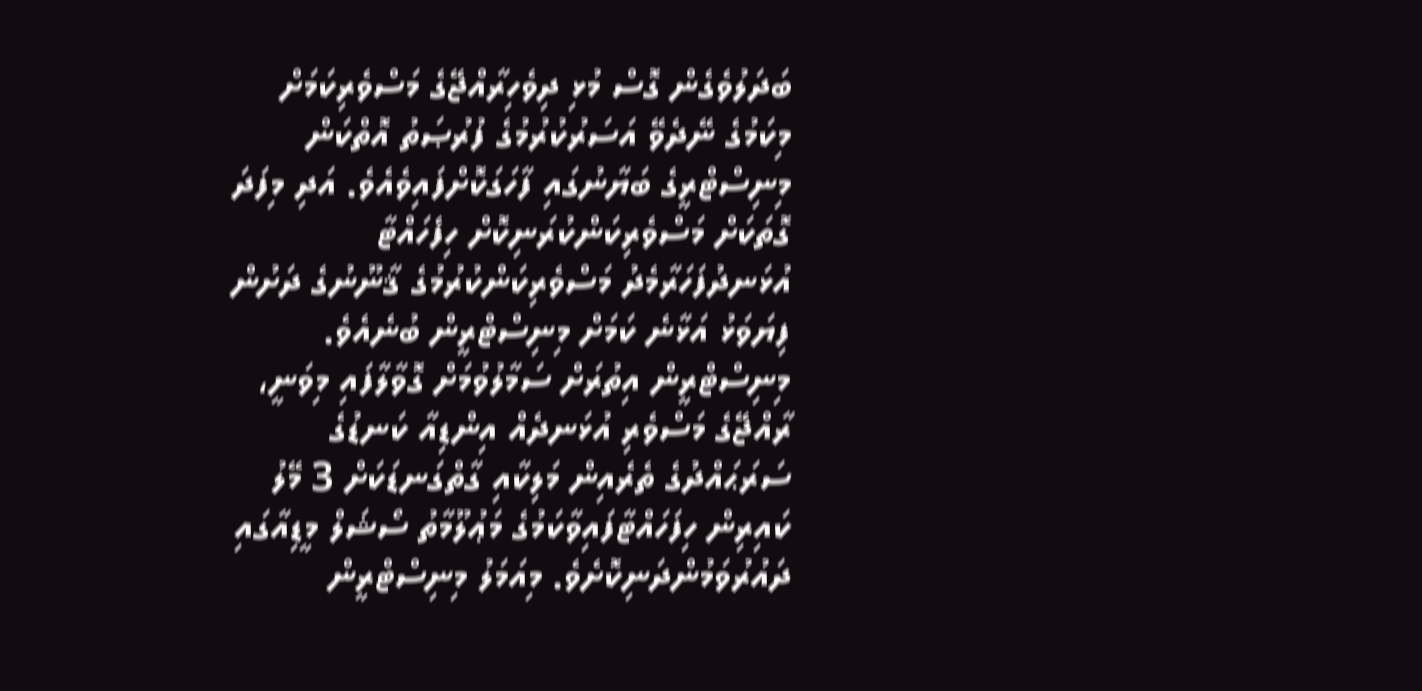ބަދަލުވެގެން ގޮސް މުޅި ދިވެހިރާއްޖޭގެ މަސްވެރިކަމަށް މިކަމުގެ ނޭދެވޭ އަސަރުކުރުމުގެ ފުރުޞަތު އޮތްކަން މިނިސްޓްރީގެ ބަޔާނުގައި ފާހަގަކޮށްފައިވެއެވެ. އަދި މިފަދަ ގޮތަކަށް މަސްވެރިކަންކުރަނިކޮށް ހިފެހައްޓާ އުޅަނދުފަހަރާމެދު މަސްވެރިކަންކުރުމުގެ ޤާނޫނުގެ ދަށުން ފިޔަވަޅު އަޅާނެ ކަމަށް މިނިސްޓްރީން ބުނެއެވެ.
މިނިސްޓްރީން އިތުރަށް ސަމާލުވުމަށް ގޮވާލާފައި މިވަނީ، ރާއްޖޭގެ މަސްވެރި އުޅަނދެއް އިންޑިއާ ކަނޑުގެ ސަރަޙައްދުގެ ތެރެއިން މަލިކާއި ގާތްގަނޑަކަށް 3 މޭލު ކައިރިން ހިފަހައްޓާފައިވާކަމުގެ މަޢުލޫމާތު ސޯޝަލް މީޑިއާގައި ދައުރުވަމުންދަނިކޮށެވެ. މިއަމަލު މިނިސްޓްރީން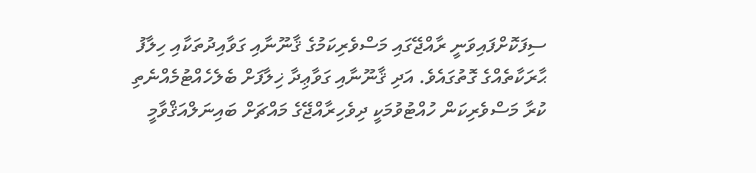ސިފަކޮށްފައިވަނީ ރާއްޖޭގައި މަސްވެރިކަމުގެ ޤާނޫނާއި ގަވާއިދުތަކާއި ހިލާފު ޙާރަކާތެއްގެ ގޮތުގައެވެ. އަދި ޤާނޫނާއި ގަވާޢިދާ ޚިލާފަށް ބެލެހެއްޓުމެއްނެތި ކުރާ މަސްވެރިކަން ހުއްޓުވުމަކީ ދިވެހިރާއްޖޭގެ މައްޗަށް ބައިނަލްއަޤްވާމީ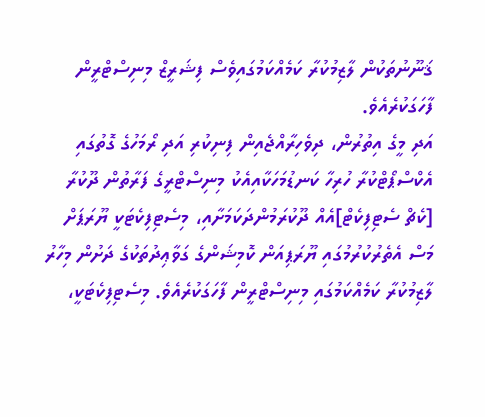ޤަނޫނުތަކުން ލާޒިމުކުރާ ކަމެއްކަމުގައިވެސް ފިޝަރީޒް މިނިސްޓްރީން ފާހަގަކުރެއެވެ.
އަދި މީގެ އިތުރުން، ދިވެހިރާއްޖެއިން ފިނިކުރި އަދި ރޯމަހުގެ ގޮތުގައި އެކްސްޕޯޓްކުރާ ހުރިހާ ކަނޑުމަހަކާއިއެކު މިނިސްޓްރީގެ ފަރާތުން ދޫކުރާ [ކެޗް ސެޓިފިކެޓް]އެއް ދޫކުރަމުންދަކަމަށާއި، މިސެޓިފިކެޓަކީ ޔޫރަޕަށް މަސް އެތެރުކުރުމުގައި ޔޫރަޕިއަން ކޮމިޝަންގެ ގަވާޢިދުތަކުގެ ދަށުން މިހާރު ލާޒިމުކުރާ ކަމެއްކަމުގައި މިނިސްޓްރީން ފާހަގަކުރެއެވެ. މިސެޓިފިކެޓަކީ،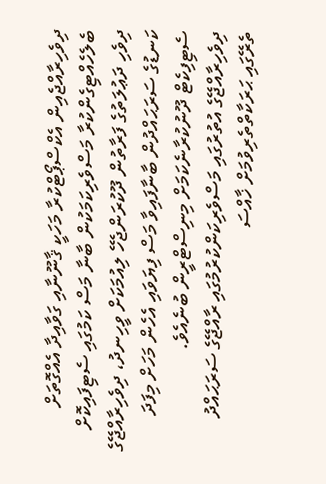ދިވެހިރާއްޖެއިން އެކްސްޕޯޓްކުރާ މަހަކީ ޤާނޫނާއި ގަވާއިދާ އެއްގޮތަށް ބެލެހެއްޓިގެންކުރާ މަސްވެރިކަމަކުން ބާނާ މަސް ކަމުގައި ސެޓިފައިކޮށް ދިވެހި ދަޢުލަތުގެ ފަރާތުން ދޫކުރަންޖެހޭ ލިއުމަކަށް ވީހިނދު، ދިވެހިރާއްޖޭގެ ކަނޑުގެ ސަރަޙައްދުން ބާނާފައިވާ މަސް ފިޔަވައި އެހެން މަހަށް މިފަދަ ސެޓިފިކެޓް ދޫނުކުރާނެކަމަށް މިނިސްޓްރީން ބުނެއެވެ.
ދިވެހިރާއްޖޭގެ އުތުރުގައި މަސްވެރިކަންކުރުމުގައި ރާއްޖޭގެ ސަރަޙައްދު ތެރޭގައި ޙަރަކާތްތެރިވުމަށް ޚާއްސަ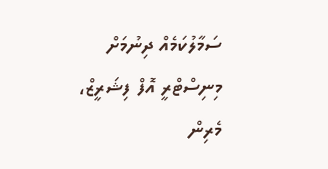ސަމާލުކަމެއް ދިނުމަށް މިނިސްޓްރީ އޮފް ފިޝަރީޒް، މެރިން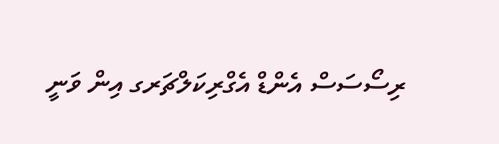ރިސޯސަސް އެންޑް އެގްރިކަލްޗަރގ އިން ވަނީ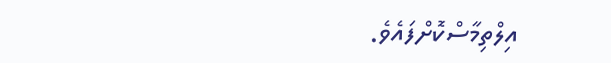އިލްތިމާސްކޮށްފައެވެ.